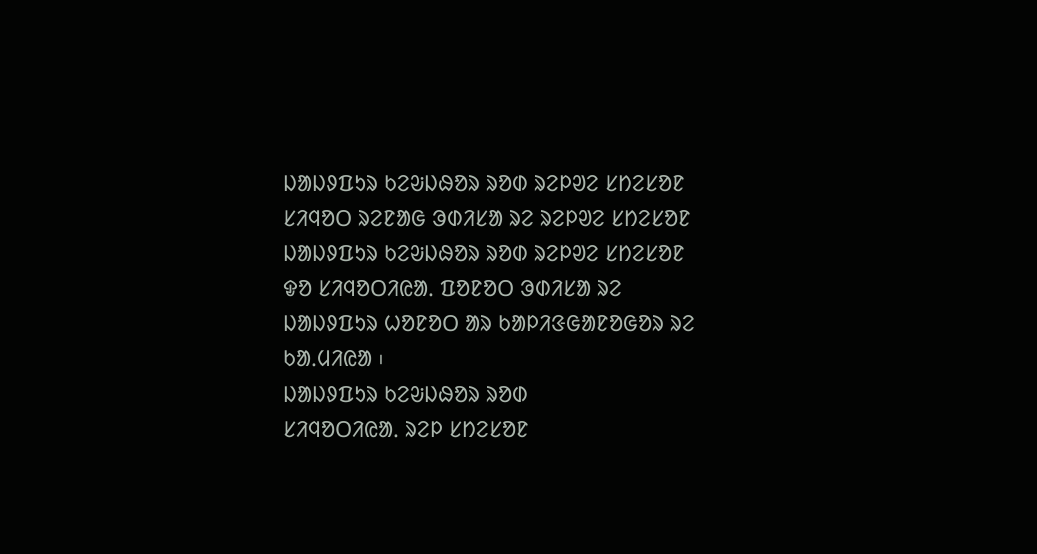ᱡᱟᱡᱽᱯᱩᱨ ᱠᱮᱶᱡᱷᱚᱨ ᱨᱚᱰ ᱨᱮᱞᱣᱮ ᱥᱴᱮᱥᱚᱱ
ᱥᱤᱧᱚᱛ ᱨᱮᱱᱟᱜ ᱳᱰᱤᱥᱟ ᱨᱮ ᱨᱮᱞᱣᱮ ᱥᱴᱮᱥᱚᱱ
ᱡᱟᱡᱽᱯᱩᱨ ᱠᱮᱶᱡᱷᱚᱨ ᱨᱚᱰ ᱨᱮᱞᱣᱮ ᱥᱴᱮᱥᱚᱱ ᱫᱚ ᱥᱤᱧᱚᱛᱤᱭᱟᱹ ᱯᱚᱱᱚᱛ ᱳᱰᱤᱥᱟ ᱨᱮ ᱡᱟᱡᱽᱯᱩᱨ ᱦᱚᱱᱚᱛ ᱟᱨ ᱠᱟᱞᱤᱝᱜᱟᱱᱚᱜᱚᱨ ᱨᱮ ᱠᱟᱹᱢᱤᱭᱟ ᱾
ᱡᱟᱡᱽᱯᱩᱨ ᱠᱮᱶᱡᱷᱚᱨ ᱨᱚᱰ
ᱥᱤᱧᱚᱛᱤᱭᱟᱹ ᱨᱮᱞ ᱥᱴᱮᱥᱚᱱ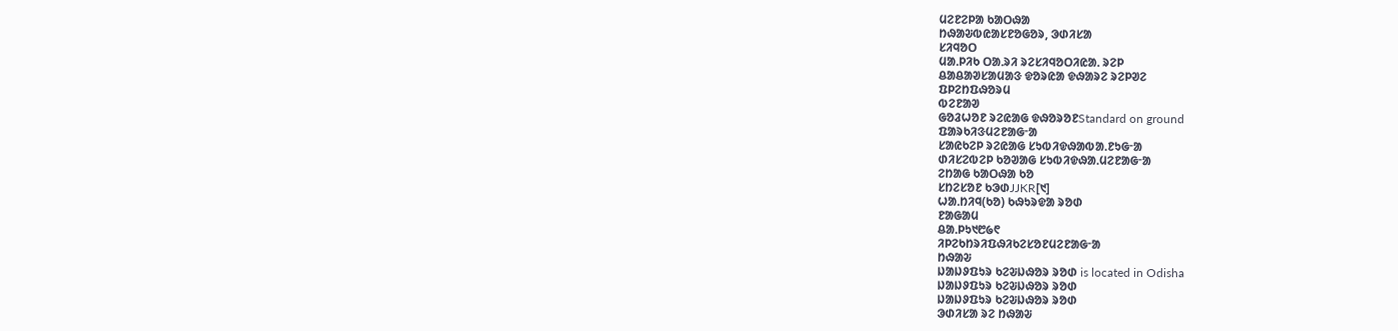ᱢᱮᱱᱮᱞᱟ ᱠᱟᱛᱷᱟ
ᱴᱷᱟᱶᱵᱭᱟᱥᱱᱚᱜᱚᱨ, ᱳᱰᱤᱥᱟ
ᱥᱤᱧᱚᱛ
ᱢᱟᱹᱞᱤᱠ ᱛᱟᱹᱨᱤ ᱨᱮᱥᱤᱧᱚᱛᱤᱭᱟᱹ ᱨᱮᱞ
ᱪᱟᱪᱟᱣᱥᱟᱢᱟᱝ ᱫᱚᱨᱭᱟ ᱫᱷᱟᱨᱮ ᱨᱮᱞᱣᱮ
ᱯᱞᱮᱴᱯᱷᱚᱨᱢ
ᱵᱮᱱᱟᱣ
ᱜᱚᱲᱦᱚᱱ ᱨᱮᱭᱟᱜ ᱫᱷᱚᱨᱚᱱStandard on ground
ᱯᱟᱨᱠᱤᱝᱢᱮᱱᱟᱜᱼᱟ
ᱥᱟᱭᱠᱮᱞ ᱨᱮᱭᱟᱜ ᱥᱩᱵᱤᱫᱷᱟᱵᱟᱹᱱᱩᱜᱼᱟ
ᱰᱤᱥᱮᱵᱮᱞ ᱠᱚᱣᱟᱜ ᱥᱩᱵᱤᱫᱷᱟᱹᱢᱮᱱᱟᱜᱼᱟ
ᱮᱴᱟᱜ ᱠᱟᱛᱷᱟ ᱠᱚ
ᱥᱴᱮᱥᱚᱱ ᱠᱳᱰJJKR[᱑]
ᱦᱟᱹᱴᱤᱧ(ᱠᱚ) ᱠᱷᱩᱨᱫᱟ ᱨᱚᱰ
ᱱᱟᱜᱟᱢ
ᱪᱟᱹᱞᱩ᱑᱘᱙᱖
ᱤᱞᱮᱠᱴᱨᱤᱯᱷᱤᱠᱮᱥᱚᱱᱢᱮᱱᱟᱜᱼᱟ
ᱴᱷᱟᱶ
ᱡᱟᱡᱽᱯᱩᱨ ᱠᱮᱶᱡᱷᱚᱨ ᱨᱚᱰ is located in Odisha
ᱡᱟᱡᱽᱯᱩᱨ ᱠᱮᱶᱡᱷᱚᱨ ᱨᱚᱰ
ᱡᱟᱡᱽᱯᱩᱨ ᱠᱮᱶᱡᱷᱚᱨ ᱨᱚᱰ
ᱳᱰᱤᱥᱟ ᱨᱮ ᱴᱷᱟᱶ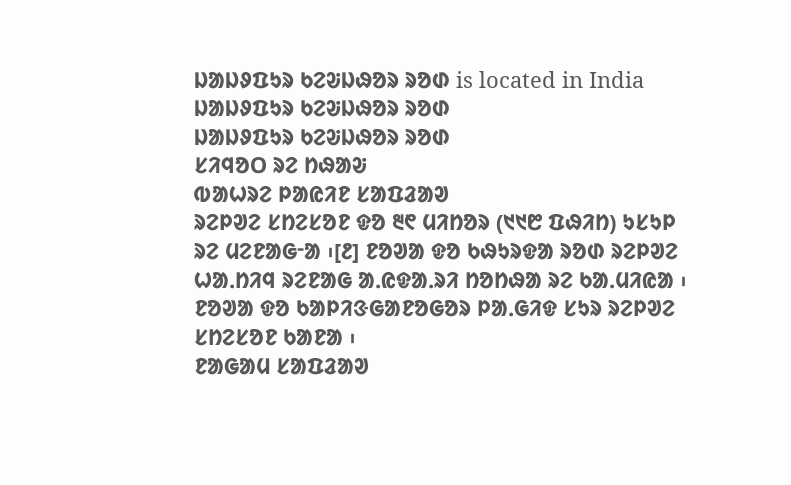ᱡᱟᱡᱽᱯᱩᱨ ᱠᱮᱶᱡᱷᱚᱨ ᱨᱚᱰ is located in India
ᱡᱟᱡᱽᱯᱩᱨ ᱠᱮᱶᱡᱷᱚᱨ ᱨᱚᱰ
ᱡᱟᱡᱽᱯᱩᱨ ᱠᱮᱶᱡᱷᱚᱨ ᱨᱚᱰ
ᱥᱤᱧᱚᱛ ᱨᱮ ᱴᱷᱟᱶ
ᱵᱟᱦᱨᱮ ᱞᱟᱭᱤᱱ ᱥᱟᱯᱲᱟᱣ
ᱨᱮᱞᱣᱮ ᱥᱴᱮᱥᱚᱱ ᱫᱚ ᱓᱖ ᱢᱤᱴᱚᱨ (᱑᱑᱘ ᱯᱷᱤᱴ) ᱩᱥᱩᱞ ᱨᱮ ᱢᱮᱱᱟᱜᱼᱟ ᱾[᱒] ᱱᱚᱣᱟ ᱫᱚ ᱠᱷᱩᱨᱫᱟ ᱨᱚᱰ ᱨᱮᱞᱣᱮ ᱦᱟᱹᱴᱤᱧ ᱨᱮᱱᱟᱜ ᱟᱹᱭᱫᱟᱹᱨᱤ ᱴᱚᱴᱷᱟ ᱨᱮ ᱠᱟᱹᱢᱤᱭᱟ ᱾ ᱱᱚᱣᱟ ᱫᱚ ᱠᱟᱞᱤᱝᱜᱟᱱᱚᱜᱚᱨ ᱞᱟᱹᱜᱤᱫ ᱥᱩᱨ ᱨᱮᱞᱣᱮ ᱥᱴᱮᱥᱚᱱ ᱠᱟᱱᱟ ᱾
ᱱᱟᱜᱟᱢ ᱥᱟᱯᱲᱟᱣ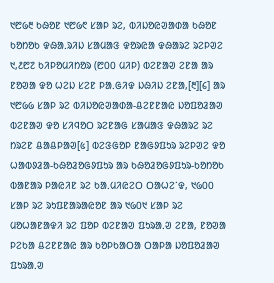᱑᱘᱙᱓ ᱠᱷᱚᱱ ᱑᱘᱙᱖ ᱥᱟᱞ ᱨᱮ, ᱵᱤᱡᱚᱭᱣᱟᱰᱟ ᱠᱷᱚᱱ ᱠᱚᱴᱚᱠ ᱫᱷᱟᱹᱨᱤᱡ ᱥᱟᱢᱟᱝ ᱫᱚᱨᱭᱟ ᱫᱷᱟᱨᱮ ᱨᱮᱞᱣᱮ ᱑,᱒᱘᱗ ᱠᱤᱞᱚᱢᱤᱴᱚᱨ (᱘᱐᱐ ᱢᱤᱞ) ᱵᱮᱱᱟᱣ ᱮᱱᱟ ᱟᱨ ᱱᱚᱣᱟ ᱫᱚ ᱦᱮᱡ ᱥᱮᱱ ᱞᱟᱹᱜᱤᱫ ᱡᱷᱤᱡ ᱮᱱᱟ,[᱓][᱔] ᱟᱨ ᱑᱘᱙᱙ ᱥᱟᱞ ᱨᱮ ᱵᱤᱡᱚᱭᱣᱟᱰᱟ-ᱪᱮᱱᱱᱟᱭ ᱡᱚᱯᱚᱲᱟᱣ ᱵᱮᱱᱟᱣ ᱫᱚ ᱥᱤᱧᱚᱛ ᱨᱮᱱᱟᱜ ᱥᱟᱢᱟᱝ ᱫᱷᱟᱨᱮ ᱨᱮ ᱴᱨᱮᱱ ᱪᱟᱪᱞᱟᱣ[᱕] ᱵᱮᱝᱜᱚᱞ ᱱᱟᱜᱽᱯᱩᱨ ᱨᱮᱞᱣᱮ ᱫᱚ ᱦᱟᱵᱽᱲᱟ-ᱠᱷᱚᱲᱚᱜᱽᱯᱩᱨ ᱟᱨ ᱠᱷᱚᱲᱚᱜᱽᱯᱩᱨ-ᱠᱚᱴᱚᱠ ᱵᱟᱱᱟᱨ ᱞᱟᱭᱤᱱ ᱨᱮ ᱠᱟᱹᱢᱤᱭᱮᱛ ᱛᱟᱦᱮᱸᱫ, ᱑᱙᱐᱐ ᱥᱟᱞ ᱨᱮ ᱨᱩᱯᱱᱟᱨᱟᱭᱚᱱ ᱟᱨ ᱑᱙᱐᱑ ᱥᱟᱞ ᱨᱮ ᱢᱚᱦᱟᱱᱟᱫᱤ ᱨᱮ ᱯᱚᱞ ᱵᱮᱱᱟᱣ ᱯᱩᱨᱟᱹᱣ ᱮᱱᱟ, ᱱᱚᱣᱟ ᱞᱮᱠᱟ ᱪᱮᱱᱱᱟᱭ ᱟᱨ ᱠᱚᱞᱠᱟᱛᱟ ᱛᱟᱞᱟ ᱡᱚᱯᱚᱲᱟᱣ ᱯᱩᱨᱟᱹᱣ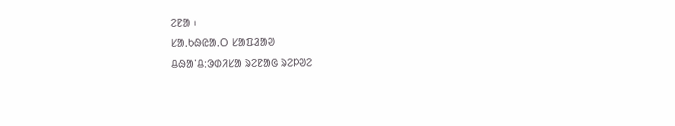ᱮᱱᱟ ᱾
ᱥᱟᱹᱠᱷᱭᱟᱹᱛ ᱥᱟᱯᱲᱟᱣ
ᱪᱷᱟᱸᱪ:ᱳᱰᱤᱥᱟ ᱨᱮᱱᱟᱜ ᱨᱮᱞᱣᱮ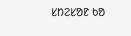ᱥᱴᱮᱥᱚᱱ ᱠᱚ